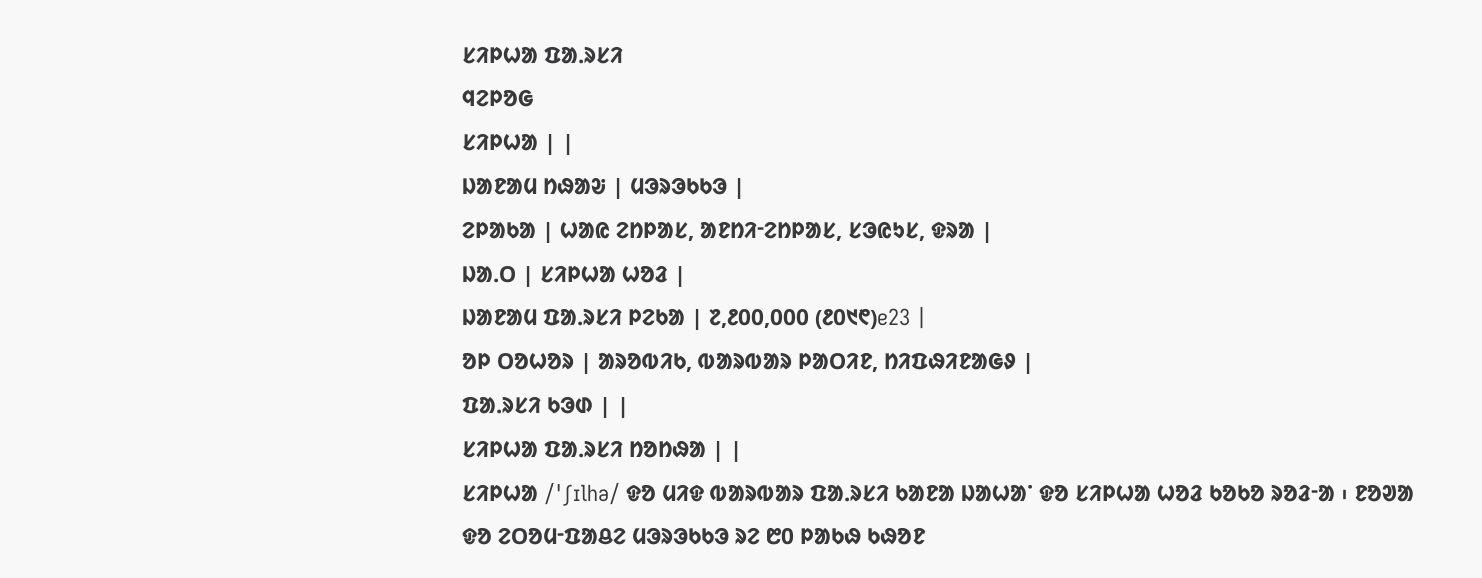ᱥᱤᱞᱦᱟ ᱯᱟᱹᱨᱥᱤ
ᱧᱮᱞᱚᱜ
ᱥᱤᱞᱦᱟ | |
ᱡᱟᱱᱟᱢ ᱴᱷᱟᱶ | ᱢᱳᱨᱳᱠᱠᱳ |
ᱮᱞᱟᱠᱟ | ᱦᱟᱭ ᱮᱴᱞᱟᱥ, ᱟᱱᱴᱤᱼᱮᱴᱞᱟᱥ, ᱥᱳᱭᱩᱥ, ᱫᱨᱟ |
ᱡᱟᱹᱛ | ᱥᱤᱞᱦᱟ ᱦᱚᱲ |
ᱡᱟᱱᱟᱢ ᱯᱟᱹᱨᱥᱤ ᱞᱮᱠᱟ | ᱗,᱒᱐᱐,᱐᱐᱐ (᱒᱐᱑᱖)e23 |
ᱚᱞ ᱛᱚᱦᱚᱨ | ᱟᱨᱚᱵᱤᱠ, ᱵᱟᱨᱵᱟᱨ ᱞᱟᱛᱤᱱ, ᱴᱤᱯᱷᱤᱱᱟᱜᱽ |
ᱯᱟᱹᱨᱥᱤ ᱠᱳᱰ | |
ᱥᱤᱞᱦᱟ ᱯᱟᱹᱨᱥᱤ ᱴᱚᱴᱷᱟ | |
ᱥᱤᱞᱦᱟ /ˈʃɪlhə/ ᱫᱚ ᱢᱤᱫ ᱵᱟᱨᱵᱟᱨ ᱯᱟᱹᱨᱥᱤ ᱠᱟᱱᱟ ᱡᱟᱦᱟᱸ ᱫᱚ ᱥᱤᱞᱦᱟ ᱦᱚᱲ ᱠᱚᱠᱚ ᱨᱚᱲᱼᱟ ᱾ ᱱᱚᱣᱟ ᱫᱚ ᱮᱛᱚᱢᱼᱯᱟᱪᱮ ᱢᱳᱨᱳᱠᱠᱳ ᱨᱮ ᱘᱐ ᱞᱟᱠᱷ ᱠᱷᱚᱱ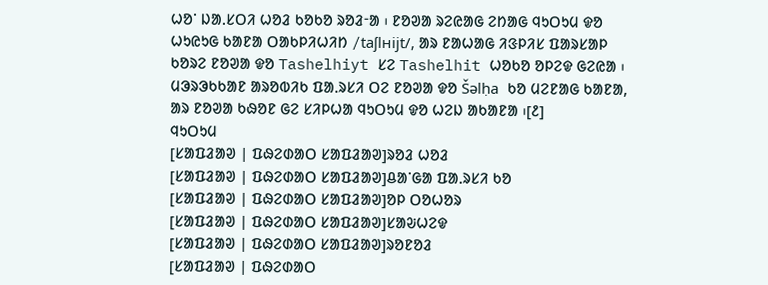ᱦᱚᱸ ᱡᱟᱹᱥᱛᱤ ᱦᱚᱲ ᱠᱚᱠᱚ ᱨᱚᱲᱼᱟ ᱾ ᱱᱚᱣᱟ ᱨᱮᱭᱟᱜ ᱮᱴᱟᱜ ᱧᱩᱛᱩᱢ ᱫᱚ ᱦᱩᱭᱩᱜ ᱠᱟᱱᱟ ᱛᱟᱠᱞᱤᱦᱤᱴ /taʃlʜijt/, ᱟᱨ ᱱᱟᱦᱟᱜ ᱤᱝᱞᱤᱥ ᱯᱟᱨᱥᱟᱞ ᱠᱚᱨᱮ ᱱᱚᱣᱟ ᱫᱚ Tashelhiyt ᱥᱮ Tashelhit ᱦᱚᱠᱚ ᱚᱞᱮᱫ ᱜᱮᱭᱟ ᱾ ᱢᱳᱨᱳᱠᱠᱟᱱ ᱟᱨᱚᱵᱤᱠ ᱯᱟᱹᱨᱥᱤ ᱛᱮ ᱱᱚᱣᱟ ᱫᱚ Šəlḥa ᱠᱚ ᱢᱮᱱᱟᱜ ᱠᱟᱱᱟ, ᱟᱨ ᱱᱚᱣᱟ ᱠᱷᱚᱱ ᱜᱮ ᱥᱤᱞᱦᱟ ᱧᱩᱛᱩᱢ ᱫᱚ ᱦᱮᱡ ᱟᱠᱟᱱᱟ ᱾[᱒]
ᱧᱩᱛᱩᱢ
[ᱥᱟᱯᱲᱟᱣ | ᱯᱷᱮᱰᱟᱛ ᱥᱟᱯᱲᱟᱣ]ᱨᱚᱲ ᱦᱚᱲ
[ᱥᱟᱯᱲᱟᱣ | ᱯᱷᱮᱰᱟᱛ ᱥᱟᱯᱲᱟᱣ]ᱪᱟᱸᱜᱟ ᱯᱟᱹᱨᱥᱤ ᱠᱚ
[ᱥᱟᱯᱲᱟᱣ | ᱯᱷᱮᱰᱟᱛ ᱥᱟᱯᱲᱟᱣ]ᱚᱞ ᱛᱚᱦᱚᱨ
[ᱥᱟᱯᱲᱟᱣ | ᱯᱷᱮᱰᱟᱛ ᱥᱟᱯᱲᱟᱣ]ᱥᱟᱶᱦᱮᱫ
[ᱥᱟᱯᱲᱟᱣ | ᱯᱷᱮᱰᱟᱛ ᱥᱟᱯᱲᱟᱣ]ᱨᱚᱱᱚᱲ
[ᱥᱟᱯᱲᱟᱣ | ᱯᱷᱮᱰᱟᱛ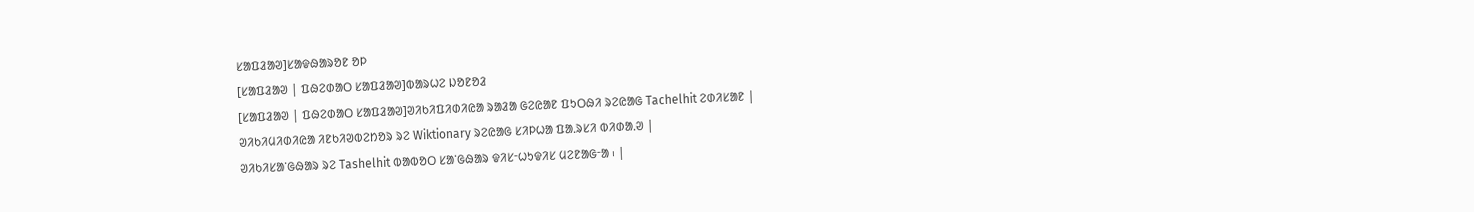ᱥᱟᱯᱲᱟᱣ]ᱥᱟᱫᱷᱟᱨᱚᱱ ᱚᱞ
[ᱥᱟᱯᱲᱟᱣ | ᱯᱷᱮᱰᱟᱛ ᱥᱟᱯᱲᱟᱣ]ᱵᱟᱨᱦᱮ ᱡᱚᱱᱚᱲ
[ᱥᱟᱯᱲᱟᱣ | ᱯᱷᱮᱰᱟᱛ ᱥᱟᱯᱲᱟᱣ]ᱣᱤᱠᱤᱯᱤᱰᱤᱭᱟ ᱨᱟᱲᱟ ᱜᱮᱭᱟᱱ ᱯᱩᱛᱷᱤ ᱨᱮᱭᱟᱜ Tachelhit ᱮᱰᱤᱥᱟᱱ |
ᱣᱤᱠᱤᱢᱤᱰᱤᱭᱟ ᱤᱱᱠᱤᱣᱵᱮᱴᱚᱨ ᱨᱮ Wiktionary ᱨᱮᱭᱟᱜ ᱥᱤᱞᱦᱟ ᱯᱟᱹᱨᱥᱤ ᱵᱤᱰᱟᱹᱣ |
ᱣᱤᱠᱤᱥᱟᱸᱜᱷᱟᱨ ᱨᱮ Tashelhit ᱵᱟᱵᱚᱛ ᱥᱟᱸᱜᱷᱟᱨ ᱫᱤᱥᱼᱦᱩᱫᱤᱥ ᱢᱮᱱᱟᱜᱼᱟ ᱾ |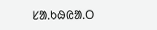ᱥᱟᱹᱠᱷᱭᱟᱹᱛ